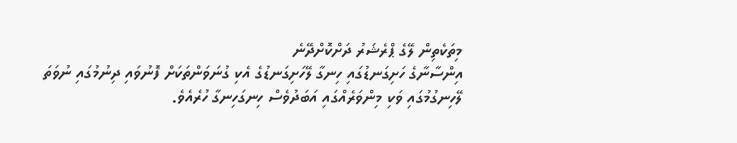މިތަކެތިން ލޭގެ ޕްރެޝަރު ދަށްކޮށްދޭނެ
އިންސާނާގެ ހަށިގަނޑުގައި ހިނގާ ލޭހަށިގަނޑުގެ އެކި ގުނަވަންތަކަށް ފޮނުވައި ދިނުމުގައި ނުވަތަ ލޭހިނގުމުގައި ވަކި މިންވަރެއްގައި އަބަދުވެސް ހިނގަހިނގާ ހުރެއެވެ.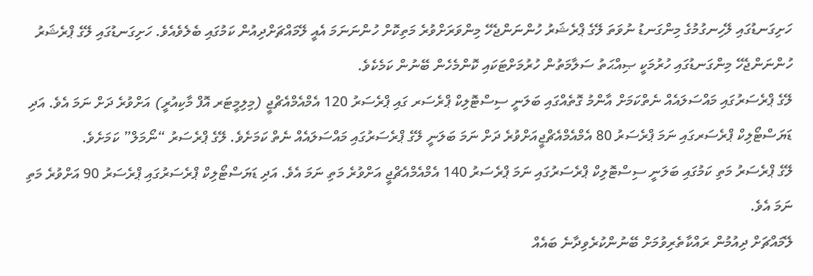ހަށިގަނޑުގައި ލޭހިނގުމުގެ މިންގަނޑު ނުވަތަ ލޭގެ ޕްރެޝަރު ހުންނަންޖެހޭ މިންވަރަށްވުރެ މަތިކޮށް ހުންނަނަމަ އެއީ ލޭމައްޗަށްދިއުން ކަމުގައި ބެލެވެއެވެ. ހަށިގަނޑުގައި ލޭގެ ޕްރެޝަރު ހުންނަންޖެހޭ މިންގަނޑުގައި ހުރުމަކީ ޞިއްޙަތު ސަލާމަތުން ހުރުމަށްޓަކައި ކޮންމެހެން ބޭނުން ކަމެކެވެ.
ލޭގެ ޕްރެސަރުގައި މައްސަލައެއް ނެތްކަމަށް އާންމު ގޮތެއްގައި ބަލަނީ ސިސްޓޮލިކް ޕްރެސަރ ގައި ޕްރެސަރު 120 އެމްއެމްއެޗްޖީ (މިލިމީޓަރ އޮފް މާކިއުރީ) އަށްވުރެ ދަށް ނަމަ އެވެ. އަދި ޑަޔަސްޓޯލިކް ޕްރެސަރގައި ނަމަ ޕްރެސަރު 80 އެމްއެމްއެޗްޖީއަށްވުރެ ދަށް ނަމަ ބަލަނީ ލޭގެ ޕްރެސަރުގައި މައްސަލައެއް ނެތް ކަމަށެވެ. ލޭގެ ޕްރެސަރު “ނޯމަލް” ކަމަށެވެ.
ލޭގެ ޕްރެސަރު މަތި ކަމުގައި ބަލަނީ ސިސްޓޮލިކް ޕްރެސަރުގައި ނަމަ ޕްރެސަރު 140 އެމްއެމްއެޗްޖީ އަށްވުރެ މަތި ނަމަ އެވެ. އަދި ޑަޔަސްޓޯލިކް ޕްރެސަރުގައި ޕްރެސަރު 90 އަށްވުރެ މަތި ނަމަ އެވެ.
ލޭމައްޗަށް ދިއުމުން ރައްކާތެރިވުމަށް ބޭނުންކުރެވިދާނެ ބައެއް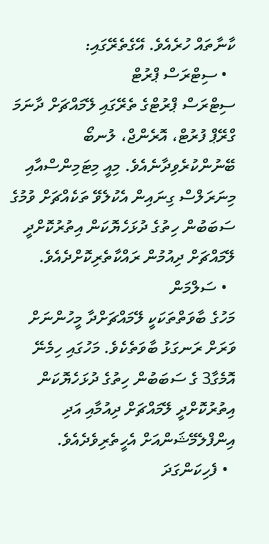ކާނާތައް ހުރެއެވެ. އޭގެތެރޭގައި:
  • ސިޓްރަސް ޕްރުޓް
ސިޓްރަސް ޕްރުޓްގެ ތެރޭގައި ލޭމައްޗަށް ދާނަމަ ގްރޭޕް ފުރުޓް، އޮރެންޖް، ލުނބޯ ބޭނުންކުރެވިދާނެއެވެ. މިއީ މިޓަމިންސްއާއި މިނަރަލްސް ގިނައިން އެކުލެވޭ ތަކެއްޗަށް ވުމުގެ ސަބަބުން ހިތުގެ ދުޅަހެޔޮކަން އިތުރުކޮށްދީ ލޭމައްޗަށް ދިއުމުން ރައްކާތެރިކޮށްދެއެވެ.
  • ސަލްމަން
މަހުގެ ބާވަތްތަކަކީ ލޭމައްޗަށްދާ މީހުންނަށް ވަރަށް ރަނގަޅު ބާވަތެކެވެ. މަހުގައި ހިމެނޭ އޮމެގާ3 ގެ ސަބަބުން ހިތުގެ ދުޅަހެޔޮކަން އިތުރުކޮށްދީ ލޭމައްޗަށް ދިއުމާއި އަދި އިންފްލެމޭޝަންއަށް އެހީތެރިވެދެއެވެ.
  • ފެހިކަންގަދަ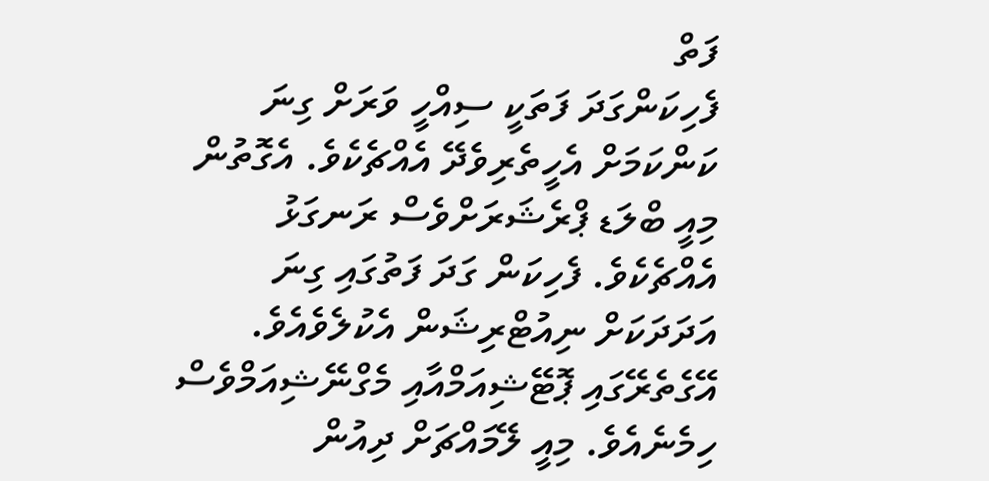ފަތް
ފެހިކަންގަދަ ފަތަކީ ސިއްހީ ވަރަށް ގިނަ ކަންކަމަށް އެހީތެރިވެދޭ އެއްޗެކެވެ. އެގޮތުން މިއީ ބްލަޑ ޕްރެޝަރަށްވެސް ރަނގަޅު އެއްޗެކެވެ. ފެހިކަން ގަދަ ފަތުގައި ގިނަ އަދަދަކަށް ނިއުޓްރިޝަން އެކުލެވެއެވެ. އޭގެތެރޭގައި ޕޮޓޭޝިއަމްއާއި މެގްނޭޝިއަމްވެސް ހިމެނެއެވެ. މިއީ ލޭމައްޗަށް ދިއުން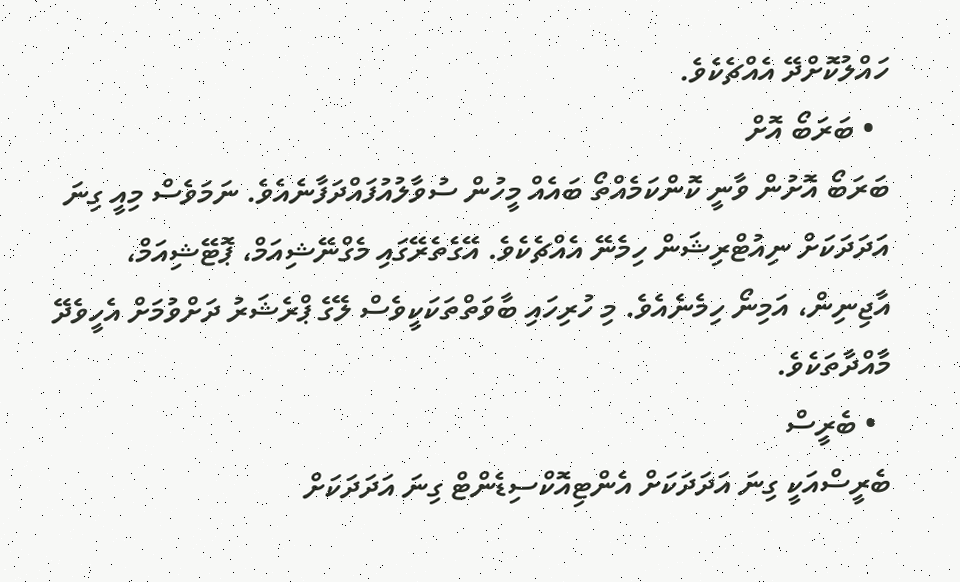ހައްލުކޮށްދޭ އެއްޗެކެވެ.
  • ބަރަބޯ އޮށް
ބަރަބޯ އޮށުން ވާނީ ކޮންކަމެއްތޯ ބައެއް މީހުން ސުވާލުއުފައްދަފާނެއެވެ. ނަމަވެސް މިއީ ގިނަ އަދަދަކަށް ނިއުޓްރިޝަން ހިމެނޭ އެއްޗެކެވެ. އޭގެތެރޭގައި މެގްނޭޝިއަމް، ޕޮޓޭޝިއަމް، އާޖިނިން، އަމިނޯ ހިމެނެއެވެ. މި ހުރިހައި ބާވަތްތަކަކީވެސް ލޭގެ ޕްރެޝަރު ދަށްވުމަށް އެހީވެދޭ މާއްދާތަކެވެ.
  • ބެރީސް
ބެރީސްއަކީ ގިނަ އަދަދަކަށް އެންޓިއޮކްސިޑެންޓް ގިނަ އަދަދަކަށް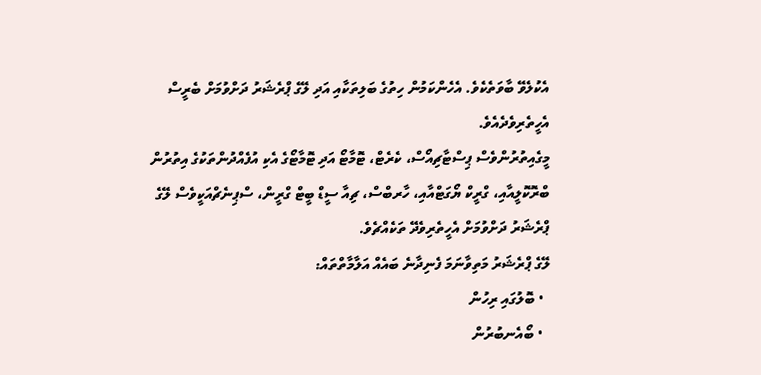އެކުލެވޭ ބާވަތެކެވެ. އެހެންކަމުން ހިތުގެ ބަލިތަކާއި އަދި ލޭގެ ޕްރެޝަރު ދަށްވުމަށް ބެރީސް އެހީތެރިވެދެއެވެ.
މީގެއިތުރުންވެސް ޕިސްޓާޗިއޯސް، ކެރެޓް، ޓޮމާޓޯ އަދި ޓޮމާޓޯގެ އެކި އުފެއްދުންތަކުގެ އިތުރުން ބްރޮކޮލީއާއި، ގްރީކް ޔޯގަޓްއާއި، ހާރބްސް، ޗިއާ ސީޑް ބީޓް ގްރީން، ސްޕިނެޗްއަކީވެސް ލޭގެ ޕްރެޝަރު ދަށްވުމަށް އެހީތެރިވެދޭ ތަކެއްޗެވެ.
ލޭގެ ޕްރެޝަރު މަތިވާނަމަ ފެނިދާނެ ބައެއް އަލާމާތްތައް:
  • ބޮލުގައި ރިހުން
  • ބޯއެނބުރުން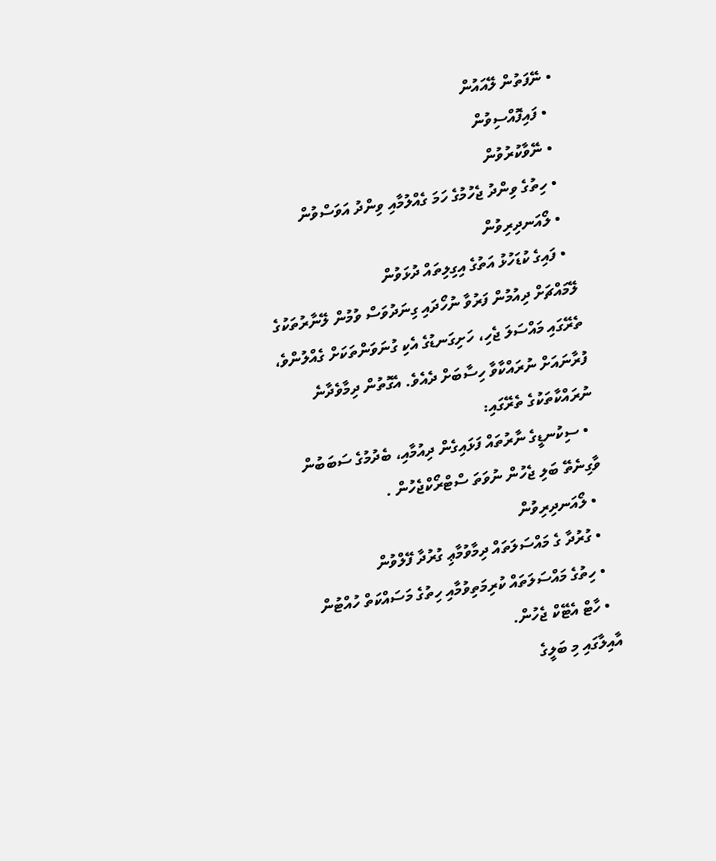• ނޭފަތުން ލޭއައުން
  • ފައިފޮއްސިވުން
  • ނޭވާކުރުވުން
  • ހިތުގެ ވިންދު ޖެހުމުގެ ހަމަ ގެއްލުމާއި ވިންދު އަވަސްވުން
  • ލޯއަނދިރިވުން
  • ފައިގެ ކުޑަހުޅު އަތުގެ އިގިލިތައް ދުޅަވުން
ލޭމައްޗަށް ދިއުމުން ފަރުވާ ނުހޯދައި ގިނަދުވަސް ވުމުން ލޭނާރުތަކުގެ ތެރޭގައި މައްސަލަ ޖެހި، ހަށިގަނޑުގެ އެކި ގުނަވަންތަކަށް ގެއްލުންވެ، ފުރާނައަށް ނުރައްކާވާ ހިސާބަށް ދެއެވެ. އެގޮތުން ދިމާވެދާނެ ނުރައްކާތަކުގެ ތެރޭގައި:
  • ސިކުނޑީގެ ނާރުތައް ފަޅައިގެން ދިއުމާއި، ބެދުމުގެ ސަބަބުން ވާގިނެތޭ ބަލި ޖެހުން ނުވަތަ ސްޓްރޯކްޖެހުން .
  • ލޯއަނދިރިވުން
  • ގުރުދާ ގެ މައްސަލަތައް ދިމާވުމާޢި ގުރުދާ ފޭލްވުން
  • ހިތުގެ މައްސަލަތައް ކުރިމަތިވުމާއި ހިތުގެ މަސައްކަތް ހުއްޓުން
  • ހާޓް އެޓޭކް ޖެހުން.
އާއިލާގައި މި ބަލީގެ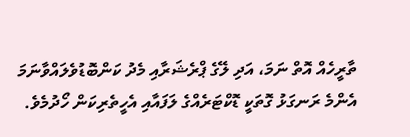ތާރީހެއް އޮތް ނަމަ، އަދި ލޭގެ ޕްރެޝަރާއި މެދު ކަންބޮޑުވެލައްވާނަމަ އެންމެ ރަނގަޅު ގޮތަކީ ޑޮކްޓަރެއްގެ ލަފައާއި އެހީތެރިކަން ހޯދުމެވެ.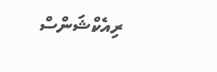ރިއެކްޝަންސް